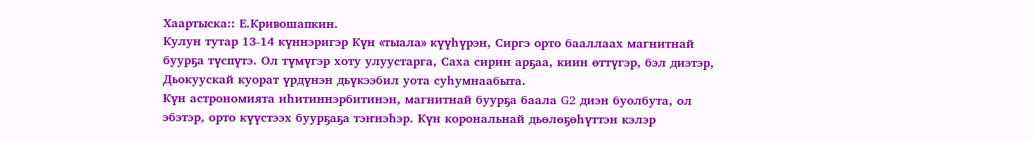Хаартыска:: Е.Кривошапкин.
Кулун тутар 13-14 күннэригэр Күн «тыала» күүһүрэн, Сиргэ орто бааллаах магнитнай буурҕа түспүтэ. Ол түмүгэр хоту улуустарга, Саха сирин арҕаа, киин өттүгэр, бэл диэтэр, Дьокуускай куорат үрдүнэн дьүкээбил уота суһумнаабыта.
Күн астрономията иһитиннэрбитинэн, магнитнай буурҕа баала G2 диэн буолбута, ол эбэтэр, орто күүстээх буурҕаҕа тэҥнэһэр. Күн корональнай дьөлөҕөһүттэн кэлэр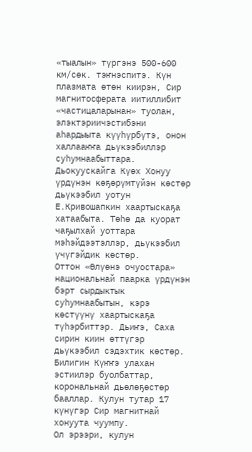«тыалын» түргэнэ 500-600 км/сөк. тэҥнэспитэ. Күн плазмата өтөн киирэн, Сир магнитосферата иитиллибит «частицаларынан» туолан, элэктэриичэстибэни аһардыыта күүһүрбүтэ, онон халлааҥҥа дьүкээбиллэр суһумнаабыттара.
Дьокуускайга Күөх Хонуу үрдүнэн көҕөрүмтүйэн көстөр дьүкээбил уотун Е.Кривошапкин хаартыскаҕа хатаабыта. Төһө да куорат чаҕылхай уоттара мэһэйдээтэллэр, дьүкээбил үчүгэйдик көстөр.
Оттон «Өлүөнэ очуостара» национальнай паарка үрдүнэн бэрт сырдыктык суһумнаабытын, кэрэ көстүүнү хаартыскаҕа түһэрбиттэр. Дьиҥэ, Саха сирин киин өттүгэр дьүкээбил сэдэхтик көстөр.
Билигин Күҥҥэ улахан эстиилэр буолбаттар, корональнай дьөлөҕөстөр бааллар. Кулун тутар 17 күнүгэр Сир магнитнай хонуута чуумпу.
Ол эрээри, кулун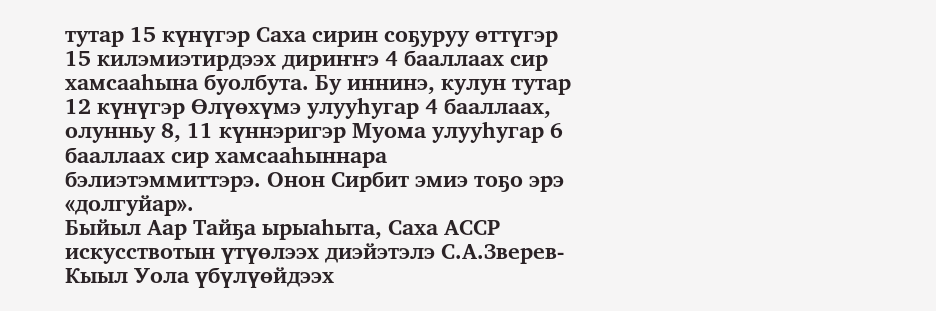тутар 15 күнүгэр Саха сирин соҕуруу өттүгэр 15 килэмиэтирдээх дириҥҥэ 4 бааллаах сир хамсааһына буолбута. Бу иннинэ, кулун тутар 12 күнүгэр Өлүөхүмэ улууһугар 4 бааллаах, олунньу 8, 11 күннэригэр Муома улууһугар 6 бааллаах сир хамсааһыннара бэлиэтэммиттэрэ. Онон Сирбит эмиэ тоҕо эрэ «долгуйар».
Быйыл Аар Тайҕа ырыаһыта, Саха АССР искусствотын үтүөлээх диэйэтэлэ С.А.Зверев-Кыыл Уола үбүлүөйдээх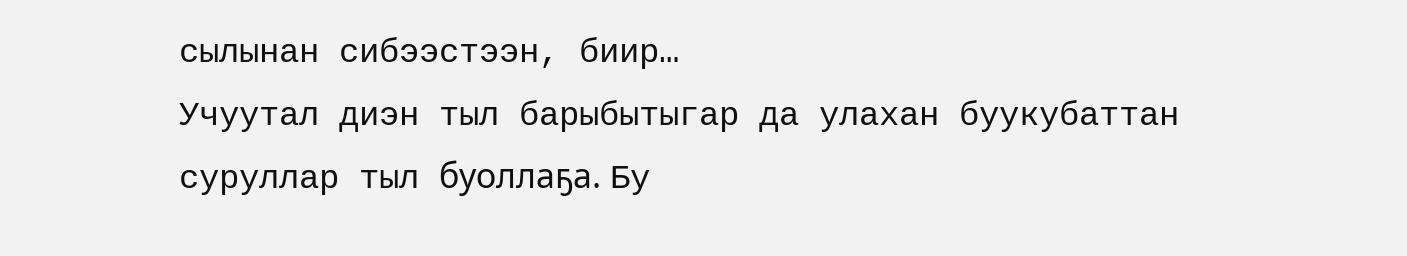сылынан сибээстээн, биир…
Учуутал диэн тыл барыбытыгар да улахан буукубаттан суруллар тыл буоллаҕа. Бу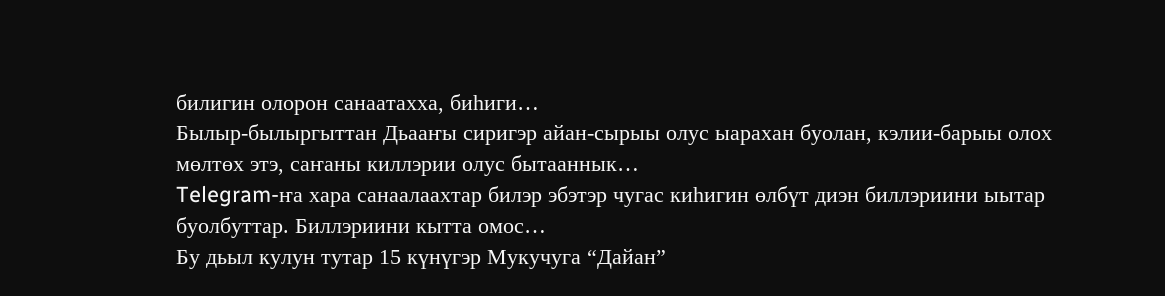билигин олорон санаатахха, биһиги…
Былыр-былыргыттан Дьааҥы сиригэр айан-сырыы олус ыарахан буолан, кэлии-барыы олох мөлтөх этэ, саҥаны киллэрии олус бытааннык…
Telegram-ҥа хара санаалаахтар билэр эбэтэр чугас киһигин өлбүт диэн биллэриини ыытар буолбуттар. Биллэриини кытта омос…
Бу дьыл кулун тутар 15 күнүгэр Мукучуга “Дайан”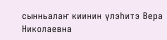сынньалаҥ киинин үлэһитэ Вера Николаевна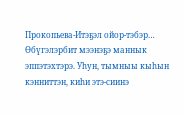Прокопьева-Итэҕэл ойор-тэбэр…
Өбүгэлэрбит мээнэҕэ маннык эппэтэхтэрэ. Уһун, тымныы кыһын кэнниттэн, киһи этэ-сиинэ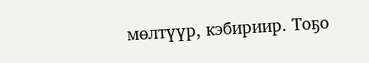мөлтүүр, кэбириир. Тоҕо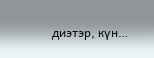диэтэр, күн…